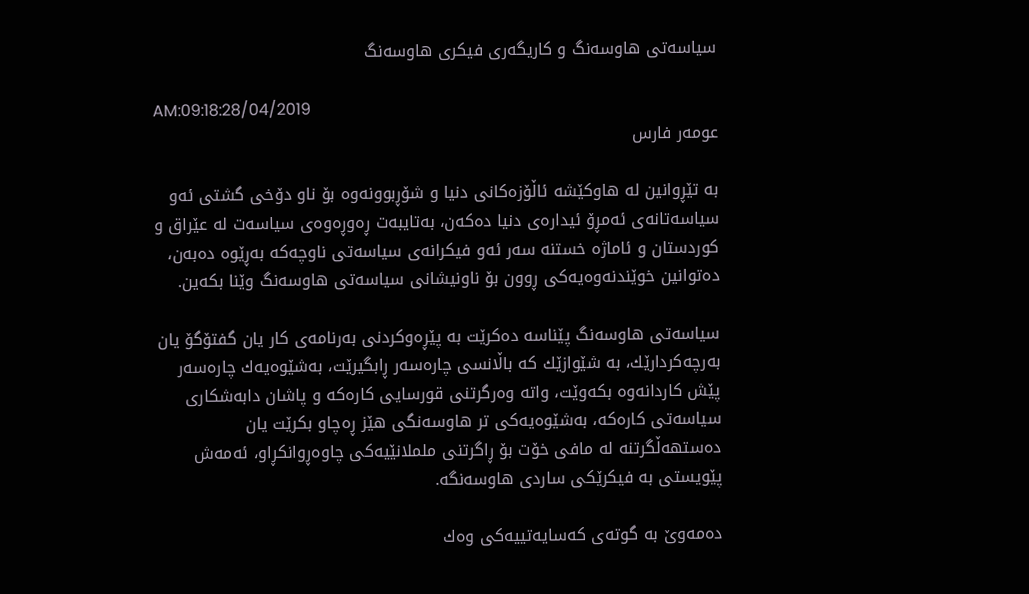سیاسه‌تی هاوسه‌نگ و كاریگه‌ری فیكری هاوسه‌نگ

AM:09:18:28/04/2019
عومه‌ر فارس

به‌ تێڕوانین له‌ هاوكێشه‌ ئاڵۆزه‌كانی دنیا و شۆڕبوونه‌وه‌ بۆ ناو دۆخی گشتی ئه‌و سیاسه‌تانه‌ی ئه‌مڕۆ ئیداره‌ی دنیا ده‌كه‌ن، به‌تایبه‌ت ڕه‌وڕه‌وه‌ی سیاسه‌ت له‌ عێراق و كوردستان و ئاماژه‌ خستنه‌ سه‌ر ئه‌و فیكرانه‌ی سیاسه‌تی ناوچه‌كه‌ به‌ڕێوه‌ ده‌به‌ن، ده‌توانین خوێندنه‌وه‌یه‌كی ڕوون بۆ ناونیشانی سیاسه‌تی هاوسه‌نگ وێنا بكه‌ین.

سیاسه‌تی هاوسه‌نگ پێناسه‌ ده‌كرێت به‌ پێڕه‌وكردنی به‌رنامه‌ی كار یان گفتۆگۆ یان به‌رچه‌كردارێك، به‌ شێوازێك كه‌ باڵانسی چاره‌سه‌ر ڕابگیرێت، به‌شێوه‌یه‌ك چاره‌سه‌ر پێش كاردانه‌وه‌ بكه‌وێت، واته‌ وه‌رگرتنی قورسایی كاره‌كه‌ و پاشان دابه‌شكاری سیاسه‌تی كاره‌كه‌، به‌شێوه‌یه‌كی تر هاوسه‌نگی هێز ڕه‌چاو بكرێت یان ده‌ستهه‌ڵگرتنه‌ له‌ مافی خۆت بۆ ڕاگرتنی ململانێیه‌كی چاوه‌ڕوانكڕاو، ئه‌مه‌ش پێویستی به‌ فیكرێكی ساردی هاوسه‌نگه‌.

ده‌مه‌وێ به‌ گوته‌ی كه‌سایه‌تییه‌كی وه‌ك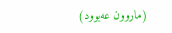(ماروون عه‌بوود)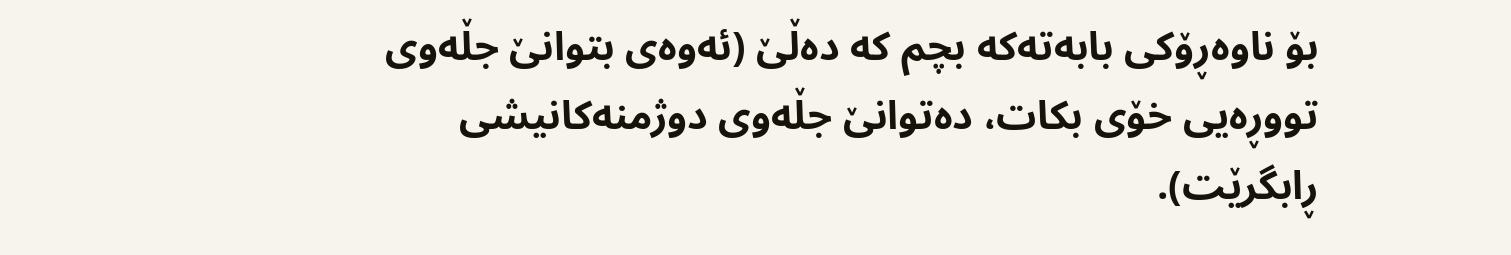بۆ ناوه‌ڕۆكی بابه‌ته‌كه‌ بچم كه‌ ده‌ڵێ (ئه‌وه‌ی بتوانێ جڵه‌وی تووڕه‌یی خۆی بكات، ده‌توانێ جڵه‌وی دوژمنه‌كانیشی ڕابگرێت).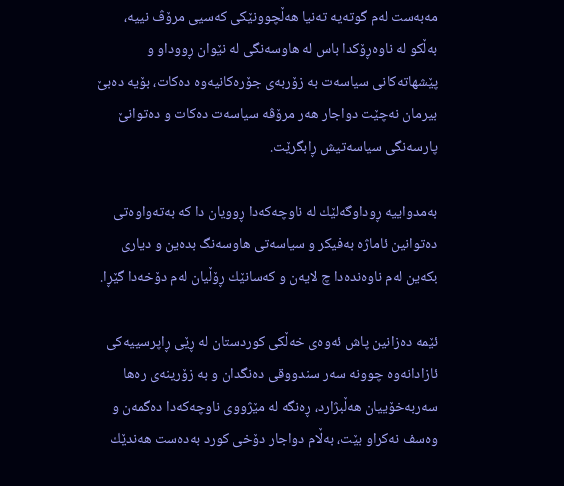مه‌به‌ست له‌م گوته‌یه‌ ته‌نیا هه‌ڵچوونێكی كه‌سیی مرۆڤ نییه‌، به‌ڵكو له‌ ناوه‌ڕۆكدا باس له‌ هاوسه‌نگی له‌ نێوان ڕووداو و پێشهاته‌كانی سیاسه‌ت به‌ زۆربه‌ی جۆره‌كانیه‌وه‌ ده‌كات، بۆیه‌ ده‌بێ بیرمان نه‌چێت دواجار هه‌ر مرۆڤه‌ سیاسه‌ت ده‌كات و ده‌توانێ پارسه‌نگی سیاسه‌تیش ڕابگرێت.

به‌مدواییه‌ ڕوداوگه‌لێك له‌ ناوچه‌كه‌دا ڕوویان دا كه‌ به‌ته‌واوه‌تی ده‌توانین ئاماژه‌ به‌فیكر و سیاسه‌تی هاوسه‌نگ بده‌ین و دیاری بكه‌ین له‌م ناوه‌نده‌دا چ لایه‌ن و كه‌سانێك ڕۆڵیان له‌م دۆخه‌دا گێڕا.

ئێمه‌ ده‌زانین پاش ئه‌وه‌ی خه‌ڵكی كوردستان له‌ ڕێی ڕاپرسییه‌كی ئازادانه‌وه‌ چوونه‌ سه‌ر سندووقی ده‌نگدان و به‌ زۆرینه‌ی ره‌ها سه‌ربه‌خۆییان هه‌ڵبژارد، ڕه‌نگه‌ له‌ مێژووی ناوچه‌كه‌دا ده‌گمه‌ن و وه‌سف نه‌كراو بێت، به‌ڵام دواجار دۆخی كورد به‌ده‌ست هه‌ندێك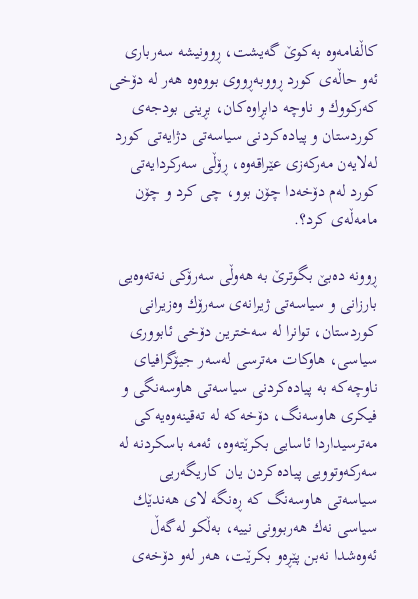كاڵفامه‌وه‌ به‌كوێ گه‌یشت، ڕوونیشه‌ سه‌رباری ئه‌و حاڵه‌ی كورد ڕووبه‌ڕووی بووه‌وه‌ هه‌ر له‌ دۆخی كه‌ركووك و ناوچه‌ دابڕاوه‌كان، بڕینی بودجه‌ی كوردستان و پیاده‌كردنی سیاسه‌تی دژایه‌تی كورد له‌لایه‌ن مه‌ركه‌زی عێراقه‌وه‌، ڕۆڵی سه‌ركردایه‌تی كورد له‌م دۆخه‌دا چۆن بوو، چی كرد و چۆن مامه‌ڵه‌ی كرد؟.

ڕوونه‌ ده‌بێ بگوترێ به‌ هه‌وڵی سه‌رۆكی نه‌ته‌وه‌یی بارزانی و سیاسه‌تی ژیرانه‌ی سه‌رۆك وه‌زیرانی كوردستان، توانرا له‌ سه‌خترین دۆخی ئابووری سیاسی، هاوكات مه‌ترسی له‌سه‌ر جیۆگرافیای ناوچه‌كه‌ به‌ پیاده‌كردنی سیاسه‌تی هاوسه‌نگی و فیكری هاوسه‌نگ، دۆخه‌كه‌ له‌ ته‌قینه‌وه‌یه‌كی مه‌ترسیداردا ئاسایی بكرێته‌وه‌، ئه‌مه‌ باسكردنه‌ له‌ سه‌ركه‌وتوویی پیاده‌كردن یان كاریگه‌ریی سیاسه‌تی هاوسه‌نگ كه‌ ڕه‌نگه‌ لای هه‌ندێك سیاسی نه‌ك هه‌ربوونی نییه‌، به‌ڵكو له‌گه‌ڵ ئه‌وه‌شدا نه‌بن پێڕه‌و بكرێت، هه‌ر له‌و دۆخه‌ی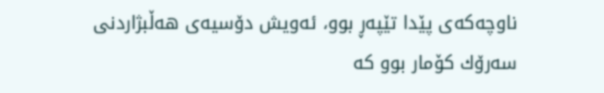ناوچه‌كه‌ی پێدا تێپه‌ڕ بوو، ئه‌ویش دۆسیه‌ی هه‌ڵبژاردنی سه‌رۆك كۆمار بوو كه‌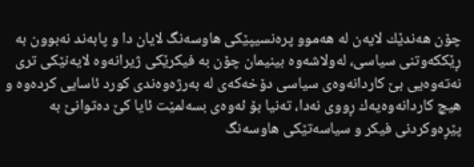چۆن هه‌ندێك لایه‌ن له‌ هه‌موو پره‌نسیپێكی هاوسه‌نگ لایان دا و پابه‌ند نه‌بوون به‌ ڕێككه‌وتنی سیاسی، له‌ولاشه‌وه‌ بینیمان چۆن به‌ فیكرێكی ژیرانه‌وه‌ لایه‌نێكی تری نه‌ته‌وه‌یی بێ كاردانه‌وه‌ی سیاسی دۆخه‌كه‌ی له‌ به‌رژه‌وه‌ندی كورد ئاسایی كرده‌وه‌ و هیچ كاردانه‌وه‌یه‌ك ڕووی نه‌دا، ته‌نیا بۆ ئه‌وه‌ی بسه‌لمێت ئایا كێ ده‌توانێ به‌ پێڕه‌وكردنی فیكر و سیاسه‌تێكی هاوسه‌نگ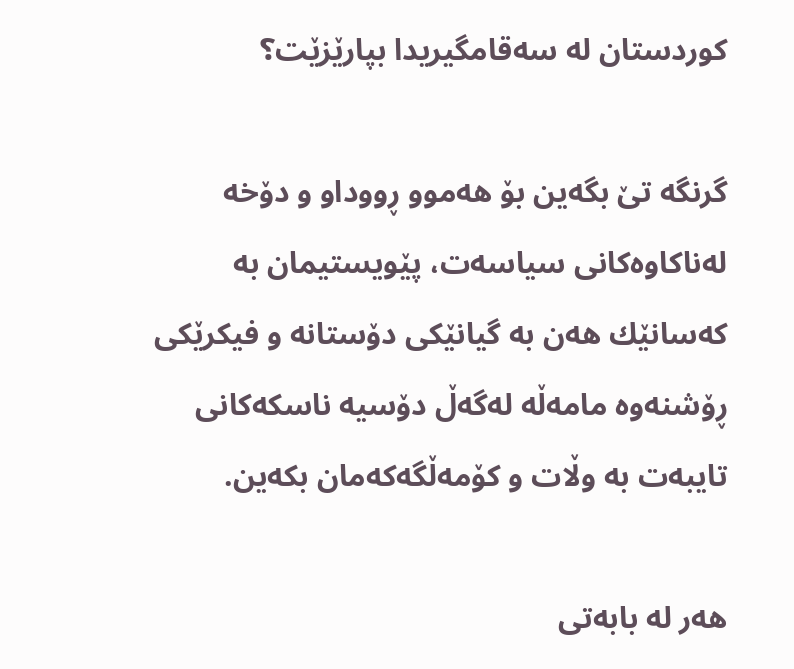كوردستان له‌ سه‌قامگیریدا بپارێزێت؟

گرنگه‌ تێ بگه‌ین بۆ هه‌موو ڕووداو و دۆخه‌ له‌ناكاوه‌كانی سیاسه‌ت، پێویستیمان به‌ كه‌سانێك هه‌ن به‌ گیانێكی دۆستانه‌ و فیكرێكی ڕۆشنه‌وه‌ مامه‌ڵه‌ له‌گه‌ڵ دۆسیه‌ ناسكه‌كانی تایبه‌ت به‌ وڵات و كۆمه‌ڵگه‌كه‌مان بكه‌ین.

هه‌ر له‌ بابه‌تی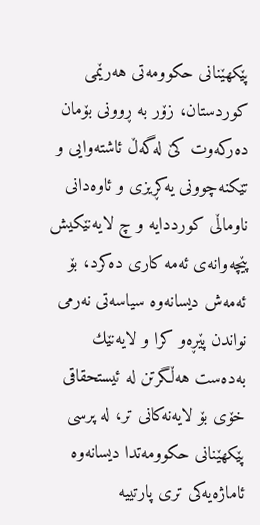پێكهێنانی حكوومه‌تی هه‌رێمی كوردستان، زۆر به‌ ڕوونی بۆمان ده‌ركه‌وت كێ له‌گه‌ڵ ئاشته‌وایی و تێكنه‌چوونی یه‌كڕیزی و ئاوه‌دانی ناوماڵی كورددایه‌ و چ لایه‌نێكیش پێچه‌وانه‌ی ئه‌مه‌ كاری ده‌كرد، بۆ ئه‌مه‌ش دیسانه‌وه‌ سیاسه‌تی نه‌رمی نواندن پێڕه‌و كرا و لایه‌نێك به‌ده‌ست هه‌ڵگرتن له‌ ئیستحقاقی خۆی بۆ لایه‌نه‌كانی تر، له‌ پرسی پێكهێنانی حكوومه‌تدا دیسانه‌وه‌ ئاماژه‌یه‌كی تری پارتییه‌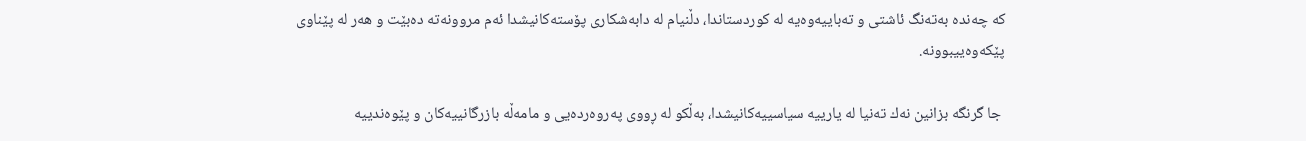كه‌ چه‌نده‌ به‌ته‌نگ ئاشتی و ته‌باییه‌وه‌یه‌ له‌ كوردستاندا، دڵنیام له‌ دابه‌شكاری پۆسته‌كانیشدا ئه‌م مروونه‌ته‌ ده‌بێت و هه‌ر له‌ پێناوی پێكه‌وه‌ییبوونه‌.

 جا گرنگه‌ بزانین نه‌ك ته‌نیا له‌ یارییه‌ سیاسییه‌كانیشدا، به‌ڵكو له‌ ڕووی په‌روه‌رده‌یی و مامه‌ڵه‌ بازرگانییه‌كان و پێوه‌ندییه‌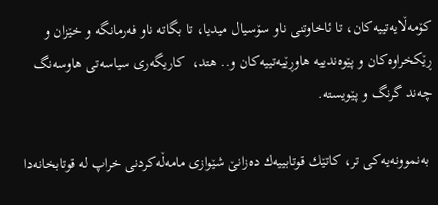كۆمه‌ڵایه‌تییه‌كان، تا ئاخاوتنی ناو سۆسیال میدیا، تا بگاته‌ ناو فه‌رمانگه‌ و خێزان و ڕێكخراوه‌كان و پێوه‌ندییه‌ هاوڕێیه‌تییه‌كان و.. هتد،  كاریگه‌ری سیاسه‌تی هاوسه‌نگ چه‌ند گرنگ و پێویسته‌.

 به‌نموونه‌یه‌كی تر، كاتێك قوتابییه‌ك ده‌زانێ شێوازی مامه‌ڵه‌كردنی خراپ له‌ قوتابخانه‌دا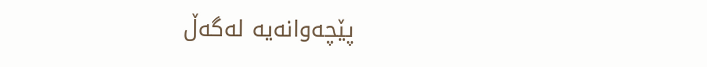پێچه‌وانه‌یه‌ له‌گه‌ڵ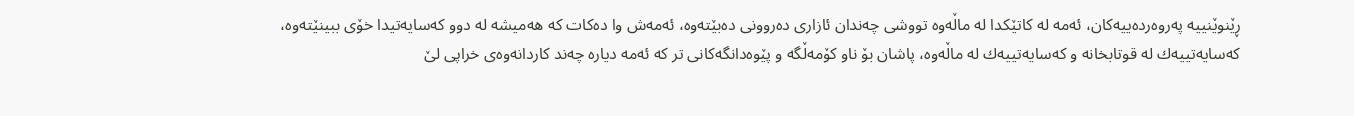ڕێنوێنییه‌ په‌روه‌رده‌ییه‌كان، ئه‌مه‌ له‌ كاتێكدا له‌ ماڵه‌وه‌ تووشی چه‌ندان ئازاری ده‌روونی ده‌بێته‌وه‌، ئه‌مه‌ش وا ده‌كات كه‌ هه‌میشه‌ له‌ دوو كه‌سایه‌تیدا خۆی ببینێته‌وه‌، كه‌سایه‌تییه‌ك له‌ قوتابخانه‌ و كه‌سایه‌تییه‌ك له‌ ماڵه‌وه‌، پاشان بۆ ناو كۆمه‌ڵگه‌ و پێوه‌دانگه‌كانی تر كه‌ ئه‌مه‌ دیاره‌ چه‌ند كاردانه‌وه‌ی خراپی لێ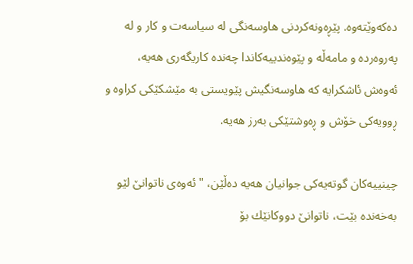ده‌كه‌وێته‌وه‌. پێڕه‌ونه‌كردنی هاوسه‌نگی له‌ سیاسه‌ت و كار و له‌ په‌روه‌رده‌ و مامه‌ڵه‌ و پێوه‌ندییه‌كاندا چه‌نده‌ كاریگه‌ری هه‌یه‌، ئه‌وه‌ش ئاشكرایه‌ كه‌ هاوسه‌نگیش پێویستی به‌ مێشكێكی كراوه‌ و ڕوویه‌كی خۆش و ڕه‌وشتێكی به‌رز هه‌یه‌.

چینییه‌كان گوته‌یه‌كی جوانیان هه‌یه‌ ده‌ڵێن، "ئه‌وه‌ی ناتوانێ لێو به‌خه‌نده‌ بێت، ناتوانێ دووكانێك بۆ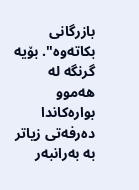بازرگانی بكاته‌وه‌". بۆیه‌ گرنگه‌ له‌ هه‌موو بواره‌كاندا ده‌رفه‌تی زیاتر به‌ به‌رانبه‌ر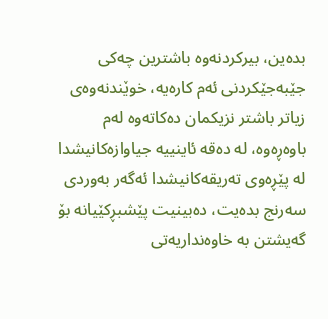بده‌ین، بیركردنه‌وه‌ باشترین چه‌كی جێبه‌جێكردنی ئه‌م كاره‌یه‌، خوێندنه‌وه‌ی زیاتر باشتر نزیكمان ده‌كاته‌وه‌ له‌م باوه‌ڕه‌وه‌، له‌ ده‌قه‌ ئاینییه‌ جیاوازه‌كانیشدا له‌ پێڕه‌وی ته‌ریقه‌كانیشدا ئه‌گه‌ر به‌وردی سه‌رنج بده‌یت، ده‌بینیت پێشبڕكێیانه‌ بۆ گه‌یشتن به‌ خاوه‌نداریه‌تی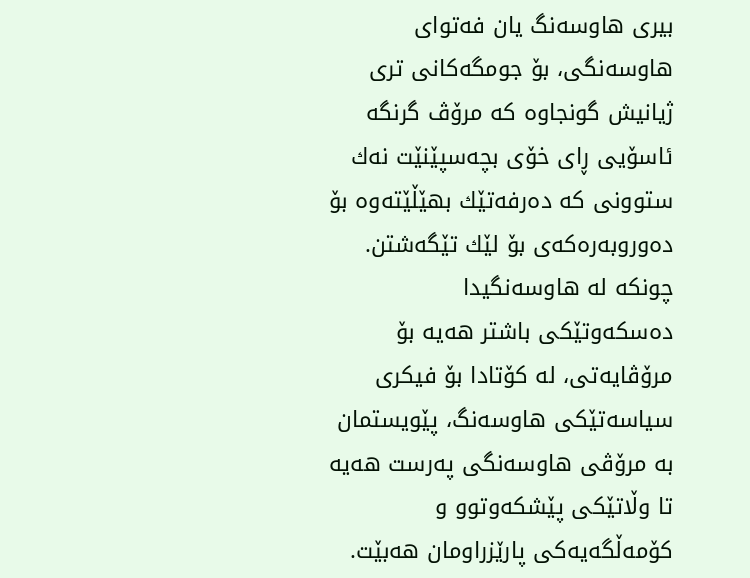بیری هاوسه‌نگ یان فه‌توای هاوسه‌نگی، بۆ جومگه‌كانی تری ژیانیش گونجاوه‌ كه‌ مرۆڤ گرنگه‌ ئاسۆیی ڕای خۆی بچه‌سپێنێت نه‌ك ستوونی كه‌ ده‌رفه‌تێك بهێڵێته‌وه‌ بۆ ده‌وروبه‌ره‌كه‌ی بۆ لێك تێگه‌شتن. چونكه‌ له‌ هاوسه‌نگیدا ده‌سكه‌وتێكی باشتر هه‌یه‌ بۆ مرۆڤایه‌تی، له‌ كۆتادا بۆ فیكری سیاسه‌تێكی هاوسه‌نگ، پێویستمان به‌ مرۆڤی هاوسه‌نگی په‌رست هه‌یه‌ تا وڵاتێكی پێشكه‌وتوو و كۆمه‌ڵگه‌یه‌كی پارێزراومان هه‌بێت.